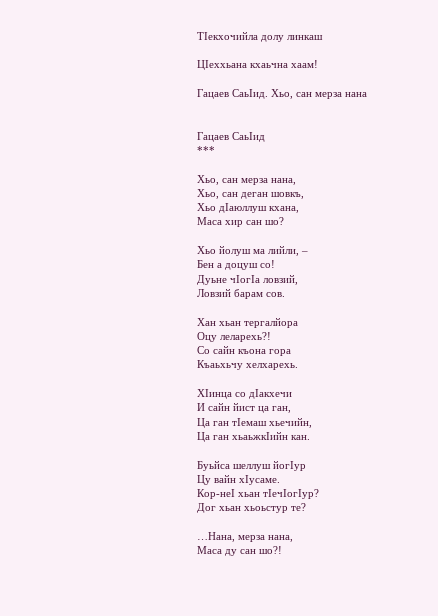ТIекхочийла долу линкаш

ЦIеххьана кхаьчна хаам!

Гацаев СаьIид. Хьо, сан мерза нана


Гацаев СаьIид
***

Хьо, сан мерза нана,
Хьо, сан деган шовкъ,
Хьо дIаюллуш кхана,
Маса хир сан шо?

Хьо йолуш ма лийли, –
Бен а доцуш со!
Дуьне чIогIа ловзий,
Ловзий барам сов.

Хан хьан тергалйора
Оцу леларехь?!
Со сайн къона гора
Къаьхьчу хелхарехь.

ХIинца со дIакхечи
И сайн йист ца ган,
Ца ган тIемаш хьечийн,
Ца ган хьаьжкIийн кан.

Буьйса шеллуш йогIур
Цу вайн хIусаме.
Кор-неI хьан тIечIогIур?
Дог хьан хьоьстур те?

…Нана, мерза нана,
Маса ду сан шо?!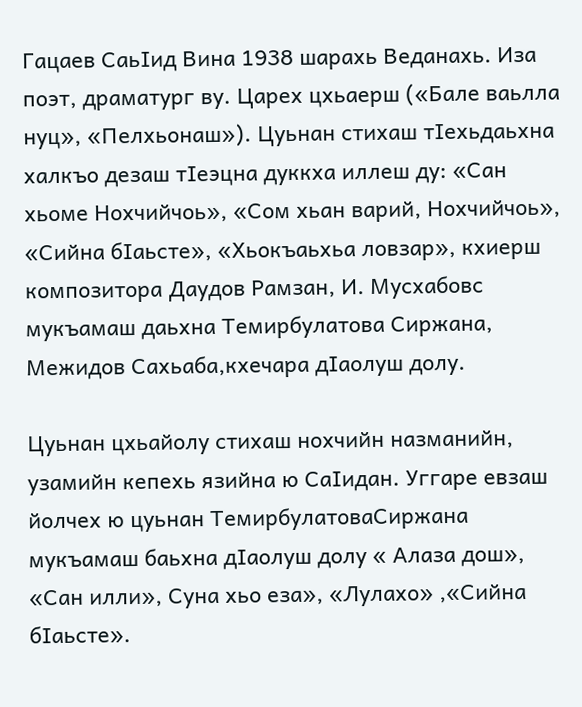Гацаев СаьIид Вина 1938 шарахь Веданахь. Иза поэт, драматург ву. Царех цхьаерш («Бале ваьлла нуц», «Пелхьонаш»). Цуьнан стихаш тIехьдаьхна халкъо дезаш тIеэцна дуккха иллеш ду: «Сан хьоме Нохчийчоь», «Сом хьан варий, Нохчийчоь», «Сийна бIаьсте», «Хьокъаьхьа ловзар», кхиерш композитора Даудов Рамзан, И. Мусхабовс мукъамаш даьхна Темирбулатова Сиржана, Межидов Сахьаба,кхечара дIаолуш долу.

Цуьнан цхьайолу стихаш нохчийн назманийн, узамийн кепехь язийна ю СаIидан. Уггаре евзаш йолчех ю цуьнан ТемирбулатоваСиржана мукъамаш баьхна дIаолуш долу « Алаза дош», «Сан илли», Суна хьо еза», «Лулахо» ,«Сийна бIаьсте».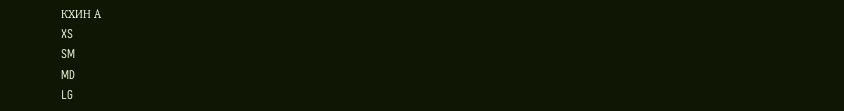КХИН А
XS
SM
MD
LG